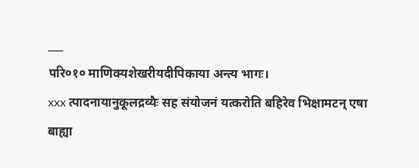___
परि०१० माणिक्यशेखरीयदीपिकाया अन्त्य भागः।
xxx त्पादनायानुकूलद्रव्यैः सह संयोजनं यत्करोति बहिरेव भिक्षामटन् एषा बाह्या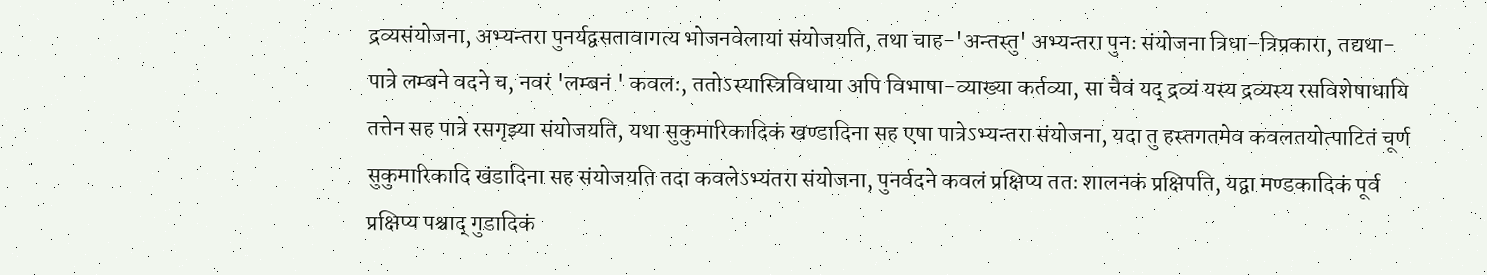द्रव्यसंयोजना, अभ्यन्तरा पुनर्यद्वसतावागत्य भोजनवेलायां संयोजयति, तथा चाह-'अन्तस्तु' अभ्यन्तरा पुनः संयोजना त्रिधा-त्रिप्रकारा, तद्यथा-पात्रे लम्बने वदने च, नवरं 'लम्बनं ' कवलः, ततोऽस्यास्त्रिविधाया अपि विभाषा-व्याख्या कर्तव्या, सा चैवं यद् द्रव्यं यस्य द्रव्यस्य रसविशेषाधायि तत्तेन सह पात्रे रसगृझ्या संयोजयति, यथा सुकुमारिकादिकं खण्डादिना सह एषा पात्रेऽभ्यन्तरा संयोजना, यदा तु हस्तगतमेव कवलतयोत्पाटितं चूर्ण सुकुमारिकादि खंडादिना सह संयोजयति तदा कवलेऽभ्यंतरा संयोजना, पुनर्वदने कवलं प्रक्षिप्य ततः शालनकं प्रक्षिपति, यद्वा मण्डकादिकं पूर्व प्रक्षिप्य पश्चाद् गुडादिकं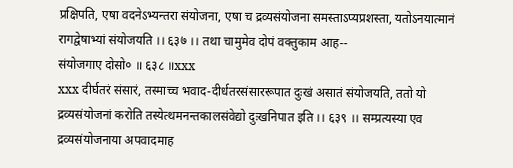प्रक्षिपति, एषा वदनेऽभ्यन्तरा संयोजना, एषा च द्रव्यसंयोजना समस्ताऽप्यप्रशस्ता, यतोऽनयात्मानं रागद्वेषाभ्यां संयोजयति ।। ६३७ ।। तथा चामुमेव दोपं वक्तुकाम आह--
संयोजगाए दोसो० ॥ ६३८ ॥xxx
xxx दीर्घतरं संसारं, तस्माच्च भवाद-दीर्धतरसंसाररूपात दुःखं असातं संयोजयति, ततो यो द्रव्यसंयोजनां करोति तस्येत्थमनन्तकालसंवेद्यो दुःखनिपात इति ।। ६३९ ।। सम्प्रत्यस्या एव द्रव्यसंयोजनाया अपवादमाह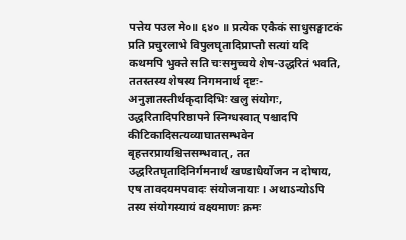पत्तेय पउल मे०॥ ६४० ॥ प्रत्येक एकैकं साधुसङ्घाटकं प्रति प्रचुरलाभे विपुलघृतादिप्राप्तौ सत्यां यदि कथमपि भुक्ते सति चःसमुच्चये शेष-उद्धरितं भवति, ततस्तस्य शेषस्य निगमनार्थ दृष्टः-अनुज्ञातस्तीर्थकृदादिभिः खलु संयोगः, उद्धरितादिपरिष्ठापने स्निग्धस्वात् पश्चादपि कीटिकादिसत्यव्याघातसम्भवेन बृहत्तरप्रायश्चित्तसम्भवात् , तत उद्धरितघृतादिनिर्गमनार्थं खण्डाधैर्योजन न दोषाय, एष तावदयमपवादः संयोजनायाः । अथाऽन्योऽपि तस्य संयोगस्यायं वक्ष्यमाणः क्रमः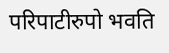परिपाटीरुपो भवति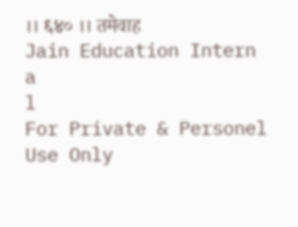।। ६४० ।। तमेवाह
Jain Education Intern
a
l
For Private & Personel Use Only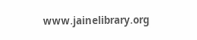www.jainelibrary.org